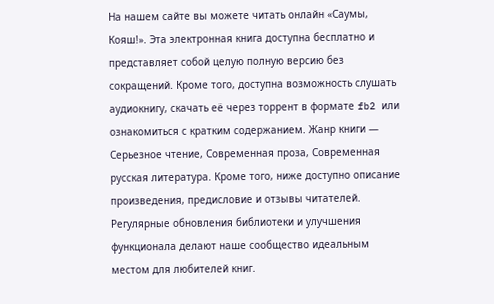На нашем сайте вы можете читать онлайн «Саумы, Кояш!». Эта электронная книга доступна бесплатно и представляет собой целую полную версию без сокращений. Кроме того, доступна возможность слушать аудиокнигу, скачать её через торрент в формате fb2 или ознакомиться с кратким содержанием. Жанр книги — Серьезное чтение, Современная проза, Современная русская литература. Кроме того, ниже доступно описание произведения, предисловие и отзывы читателей. Регулярные обновления библиотеки и улучшения функционала делают наше сообщество идеальным местом для любителей книг.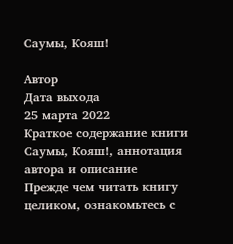Саумы, Кояш!

Автор
Дата выхода
25 марта 2022
Краткое содержание книги Саумы, Кояш!, аннотация автора и описание
Прежде чем читать книгу целиком, ознакомьтесь с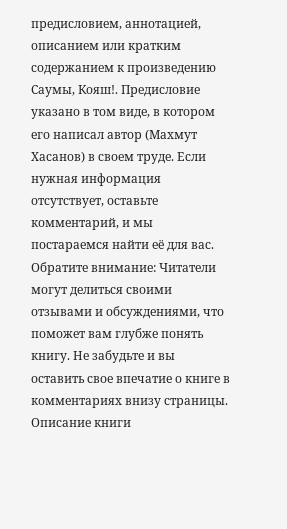предисловием, аннотацией, описанием или кратким содержанием к произведению Саумы, Кояш!. Предисловие указано в том виде, в котором его написал автор (Махмут Хасанов) в своем труде. Если нужная информация отсутствует, оставьте комментарий, и мы постараемся найти её для вас. Обратите внимание: Читатели могут делиться своими отзывами и обсуждениями, что поможет вам глубже понять книгу. Не забудьте и вы оставить свое впечатие о книге в комментариях внизу страницы.
Описание книги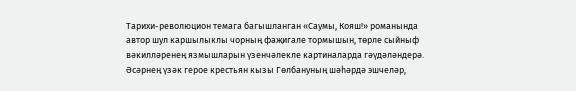Тарихи-революцион темага багышланган «Саумы, Кояш!» романында автор шул каршылыклы чорның фаҗигале тормышын, төрле сыйныф вәкилләренең язмышларын үзенчәлекле картиналарда гәүдәләндерә.
Әсәрнең үзәк герое крестьян кызы Гөлбануның шәһәрдә эшчеләр,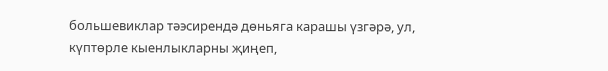большевиклар тәэсирендә дөньяга карашы үзгәрә, ул, күптөрле кыенлыкларны җиңеп,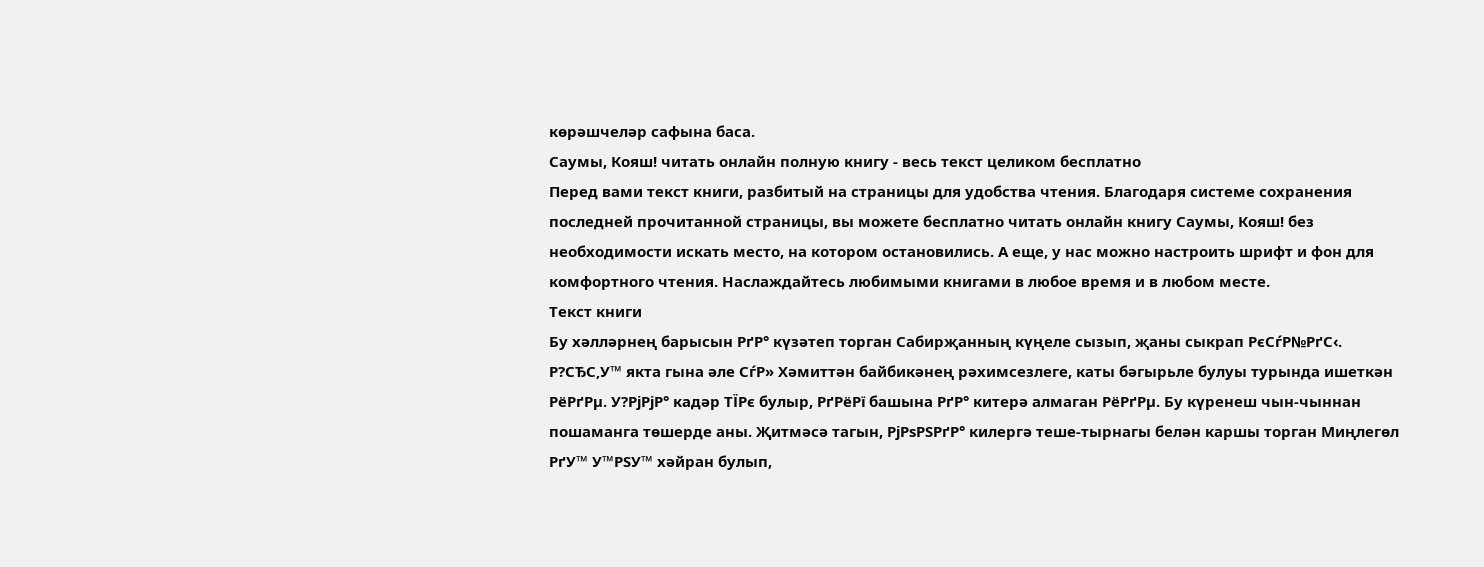көрәшчеләр сафына баса.
Саумы, Кояш! читать онлайн полную книгу - весь текст целиком бесплатно
Перед вами текст книги, разбитый на страницы для удобства чтения. Благодаря системе сохранения последней прочитанной страницы, вы можете бесплатно читать онлайн книгу Саумы, Кояш! без необходимости искать место, на котором остановились. А еще, у нас можно настроить шрифт и фон для комфортного чтения. Наслаждайтесь любимыми книгами в любое время и в любом месте.
Текст книги
Бу хәлләрнең барысын РґР° күзәтеп торган Сабирҗанның күңеле сызып, җаны сыкрап РєСѓР№РґС‹. Р?СЂС‚У™ якта гына әле СѓР» Хәмиттән байбикәнең рәхимсезлеге, каты бәгырьле булуы турында ишеткән РёРґРµ. У?РјРјР° кадәр ТЇРє булыр, РґРёРї башына РґР° китерә алмаган РёРґРµ. Бу күренеш чын-чыннан пошаманга төшерде аны. Җитмәсә тагын, РјРѕРЅРґР° килергә теше-тырнагы белән каршы торган Миңлегөл РґУ™ У™РЅУ™ хәйран булып,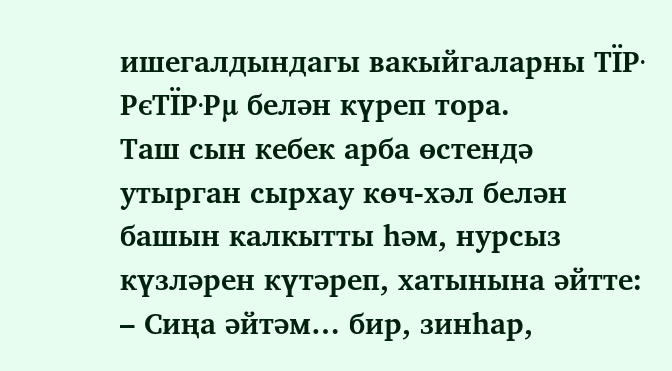ишегалдындагы вакыйгаларны ТЇР· РєТЇР·Рµ белән күреп тора.
Таш сын кебек арба өстендә утырган сырхау көч-хәл белән башын калкытты һәм, нурсыз күзләрен күтәреп, хатынына әйтте:
– Сиңа әйтәм… бир, зинһар,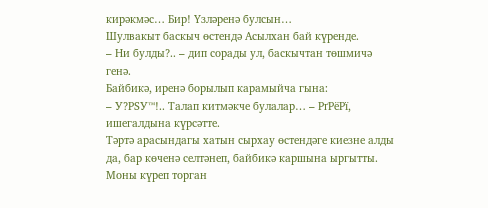кирәкмәс… Бир! Үзләренә булсын…
Шулвакыт баскыч өстендә Асылхан бай күренде.
– Ни булды?.. – дип сорады ул, баскычтан төшмичә генә.
Байбикә, иренә борылып карамыйча гына:
– У?РЅУ™!.. Талап китмәкче булалар… – РґРёРї, ишегалдына күрсәтте.
Тәртә арасындагы хатын сырхау өстендәге киезне алды да, бар көченә селтәнеп, байбикә каршына ыргытты.
Моны күреп торган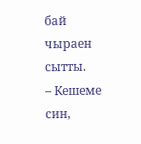бай чыраен сытты.
– Кешеме син,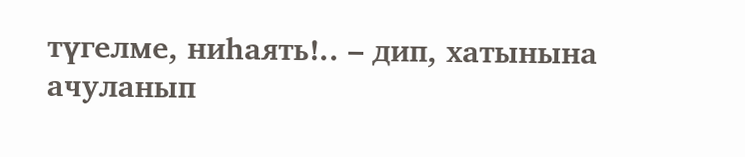түгелме, ниһаять!.. – дип, хатынына ачуланып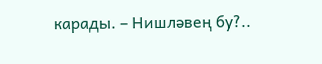карады. – Нишләвең бу?..